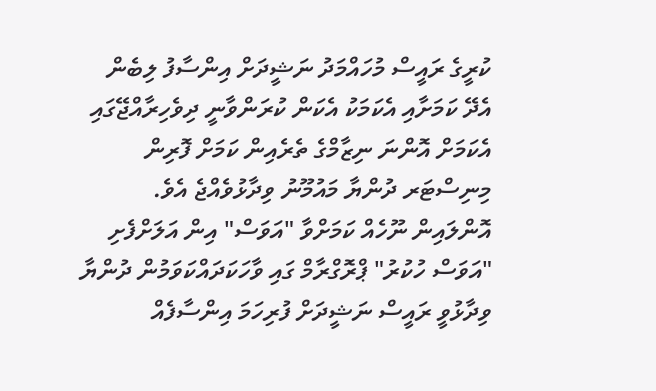ކުރީގެ ރައީސް މުހައްމަދު ނަޝީދަށް އިންސާފު ލިބެން އެދޭ ކަމަށާއި އެކަމަކު އެކަން ކުރަންވާނީ ދިވެހިރާއްޖޭގައި އެކަމަށް އޮންނަ ނިޒާމްގެ ތެރެއިން ކަމަށް ފޮރިން މިނިސްޓަރ ދުންޔާ މައުމޫނު ވިދާޅުވެއްޖެ އެވެ.
އޮންލައިން ނޫހެއް ކަމަށްވާ "އަވަސް" އިން އަލަށްފެށި "އަވަސް ހުކުރު" ޕްރޮގްރާމް ގައި ވާހަކަދައްކަވަމުން ދުންޔާ ވިދާޅުވީ ރައީސް ނަޝީދަށް ފުރިހަމަ އިންސާފެއް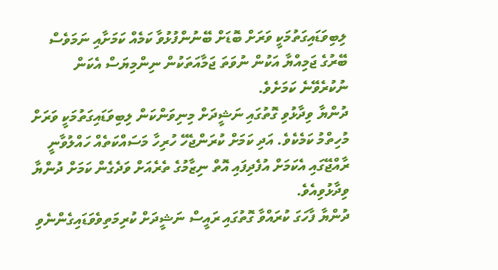ލިބިވަޑައިގަތުމަކީ ވަރަށް ބޮޑަށް ބޭނުންފުޅުވާ ކަމެއް ކަމަށާއި ނަމަވެސް ބޭރުގެ ޖަމިއްޔާ އަކުން ނުވަތަ ޖަމާއަތަކުން ނިންމިޔަސް އެކަން ނުކުރެވޭނެ ކަމަށެވެ.
ދުންޔާ ވިދާޅުވި ގޮތުގައި ނަޝީދަށް މިނިވަންކަން ލިބިވަޑައިގަތުމަކީ ވަރަށް މުހިތްމު ކަމެކެވެ. އަދި ކަމަށް ކުރަންޖެހޭ ހުރިހާ މަސައްކަތެއް ހައްލުވާނީ ރާއްޖޭގައި އެކަމަށް އުފެދިފައި އޮތް ނިޒާމުގެ ތެރެއަށް ވަދެގެން ކަމަށް ދުންޔާ ވިދާޅުވިއެވެ.
ދުންޔާ ފާހަގަ ކުރައްވާ ގޮތުގައި ރައީސް ނަޝީދަށް ކުރިމަތިވެވަޑައިގެންނެވި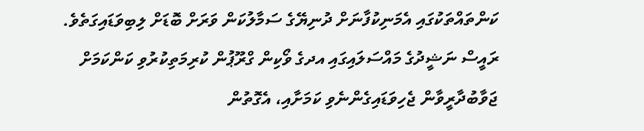ކަންތައްތަކުގައި އެމަނިކުފާނަށް ދުނިޔޭގެ ސަމާލުކަން ވަރަށް ބޮޑަށް ލިބިވަޑައިގަތެވެ.
ރައީސް ނަޝީދުގެ މައްސަލައިގައި އދގެ ވޯކިން ގްރޫޕުން ކުރިމަތިކުރުވި ކަންކަމަށް ޖަވާބުދާރީވާން ޖެހިވަޑައިގެންނެވި ކަމަށާއި، އެގޮތުން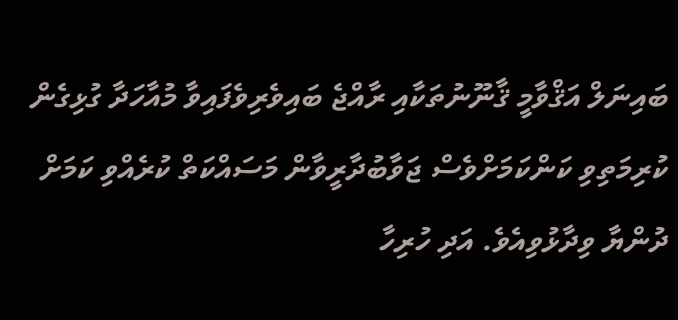ބައިނަލް އަޤްވާމީ ޤާނޫނުތަކާއި ރާއްޖެ ބައިވެރިވެފައިވާ މުއާހަދާ ގުޅިގެން ކުރިމަތިވި ކަންކަމަށްވެސް ޖަވާބުދާރީވާން މަސައްކަތް ކުރެއްވި ކަމަށް ދުންޔާ ވިދާޅުވިއެވެ. އަދި ހުރިހާ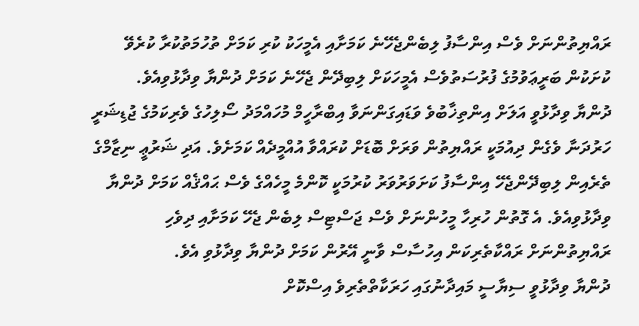ރައްޔިތުންނަށް ވެސް އިންސާފު ލިބެންޖެހޭނެ ކަމަށާއި އެމީހަކު ކުރި ކަމަށް ތުހުމަތުކުރާ ކުރެވޭ ކުށަކުން ބަރީޢަވުމުގެ ފުރުސަތުވެސް އެމީހަކަށް ލިބިދޭން ޖެހޭނެ ކަމަށް ދުންޔާ ވިދާޅުވިއެވެ.
ދުންޔާ ވިދާޅުވީ އަލަށް އިންތިޚާބުވެ ވަޑައިގަންނަވާ އިބްރާހީމް މުހައްމަދު ސޯލިހުގެ ވެރިކަމުގެ ޖުޑިޝަރީ ހަރުދަނާ ވެގެން ދިއުމަކީ ރައްޔިތުން ވަރަށް ބޮޑަށް ކުރައްވާ އުއްމީދެއް ކަމަށެވެ. އަދި ޝަރުޢީ ނިޒާމްގެ ތެރެއިން ލިބިދޭންޖެހޭ އިންސާފު ކަށަވަރުވަރު ކުރުމަކީ ކޮންމެ މީހެއްގެ ވެސް ޙައްޤެއް ކަމަށް ދުންޔާ ވިދާޅުވިއެވެ. އެ ގޮތުން ހުރިހާ މީހުންނަށް ވެސް ޖަސްޓިސް ލިބެން ޖެހޭ ކަމަށާއި ދިވެހި ރައްޔިތުންނަށް ރައްކާތެރިކަން އިހުސާސް ވާނީ އޭރުން ކަމަށް ދުންޔާ ވިދާޅުވި އެވެ.
ދުންޔާ ވިދާޅުވީ ސިޔާސީ މައިދާނުގައި ހަރަކާތްތެރިވެ އިސްކޮށް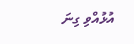އުޅުއްވި ގިނަ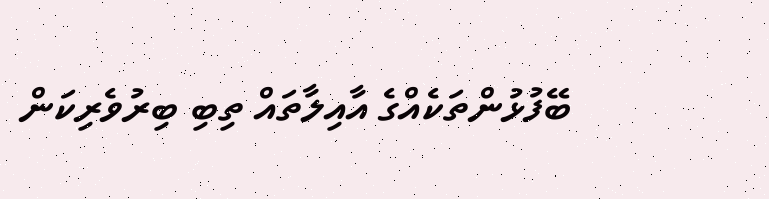ބޭފުޅުންތަކެއްގެ އާއިލާތައް ތިބި ބިރުވެރިކަން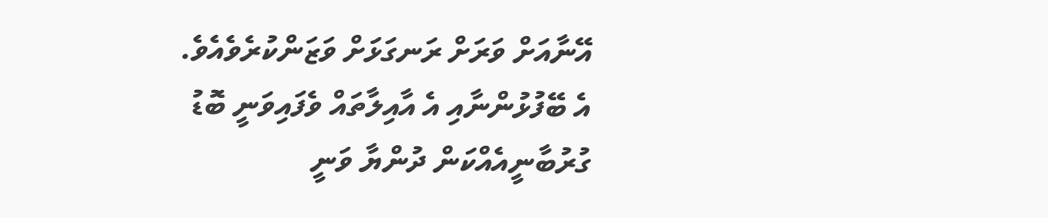އޭނާއަށް ވަރަށް ރަނގަޅަށް ވަޒަންކުރެވެއެވެ.
އެ ބޭފުޅުންނާއި އެ އާއިލާތައް ވެފައިވަނީ ބޮޑު ގުރުބާނީއެއްކަން ދުންޔާ ވަނީ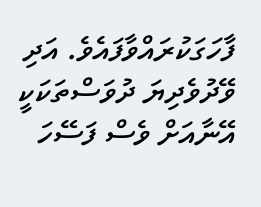ފާހަގަކުރައްވާފައެވެ. އަދި ވޭދުވެދިޔަ ދުވަސްތަކަކީ އޭނާއަށް ވެސް ފަސޭހަ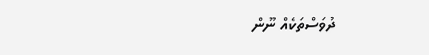ދުވަސްތަކެއް ނޫން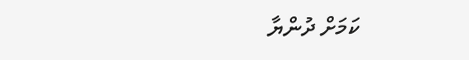ކަމަށް ދުންޔާ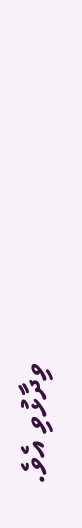ވިދާޅުވި އެވެ.